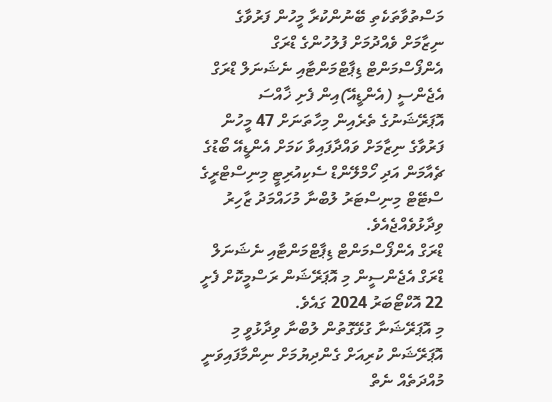މަސްތުވާތަކެތި ބޭނުންކުރާ މީހުން ފަރުވާގެ ނިޒާމަށް ވެއްދުމަށް ފުލުހުންގެ ޑްރަގް އެންފޯސްމަންޓް ޑިޕާޓްމަންޓާއި ނެޝަނަލް ޑްރަގް އެޖެންސީ (އެންޑީއޭ)އިން ފެށި ޚާއްސަ އޮޕަރޭޝަނުގެ ތެރެއިން މިހާތަނަށް 47 މީހުން ފަރުވާގެ ނިޒާމަށް ވައްދާފައިވާ ކަމަށް އެންޑީއޭ ބޯޑުގެ ޗެއާމަން އަދި ހޯމްލޭންޑް ސެކިއުރިޓީ މިނިސްޓްރީގެ ސްޓޭޓް މިނިސްޓަރު ލުބްނާ މުހައްމަދު ޒާހިރު ވިދާޅުވެއްޖެއެވެ.
ޑްރަގް އެންފޯސްމަންޓް ޑިޕާޓްމަންޓާއި ނެޝަނަލް ޑްރަގް އެޖެންސީން މި އޮޕަރޭޝަން ރަސްމީކޮށް ފެށީ 22 އޮކްޓޯބަރު 2024 ގައެވެ.
މި އޮޕަރޭޝަނާ ގުޅޭގޮތުން ލުބްނާ ވިދާޅުވީ މި އޮޕަރޭޝަން ކުރިއަށް ގެންދިޔުމަށް ނިންމާފައިވަނީ މުއްދަތެއް ނެތް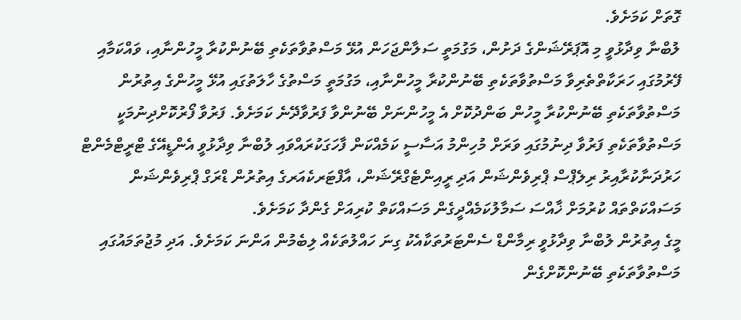ގޮތަށް ކަމަށެވެ.
ލުބްނާ ވިދާޅުވީ މި އޮޕަރޭޝަންގެ ދަށުން، މަގުމަތީ ސަލާންޖަހަން އުޅޭ މަސްތުވާތަކެތި ބޭނުންކުރާ މީހުންނާއި، ވައްކަމާއި ފޭރުމުގައި ހަރަކާތްތެރިވާ މަސްތުވާތަކެތި ބޭނުންކުރާ މީހުންނާއި، މަގުމަތީ މަސްތުގެ ހާލަތުގައި އުޅޭ މީހުންގެ އިތުރުން މަސްތުވާތަކެތި ބޭނުންކުރާ މީހުން ބަންދުކޮށް އެ މީހުންނަށް ބޭނުންވާ ފަރުވާދޭނެ ކަމަށެވެ. ފަރުވާ ފޯރުކޮށްދިނުމަކީ މަސްތުވާތަކެތި ފަރުވާ ދިނުމުގައި ވަރަށް މުހިންމު އަސާސީ ކަމެއްކަން ފާހަގަކުރައްވައި ލުބްނާ ވިދާޅުވީ އެންޑީއޭގެ ޓްރީޓްމެންޓް ހަރުދަނާކުރާއިރު ރިލެޕްސް ޕްރިވެންޝަން އަދި ރީއިންޓެގްރޭޝަން، އާފްޓަރކެއަރގެ އިތުރުން ޑްރަގް ޕްރިވެންޝަން މަސައްކަތްތައް ކުރުމަށް ޚާއްސަ ސަމާލުކަމެއްދީގެން މަސައްކަތް ކުރިއަށް ގެންދާ ކަމަށެވެ.
މީގެ އިތުރުން ލުބްނާ ވިދާޅުވީ ރިމާންޑް ސެންޓަރުތަކާއެކު ގިނަ ހައްލުތަކެއް ލިބެމުން އަންނަ ކަމަށެވެ. އަދި މުޖުތަމައުގައި މަސްތުވާތަކެތި ބޭނުންކޮށްގެން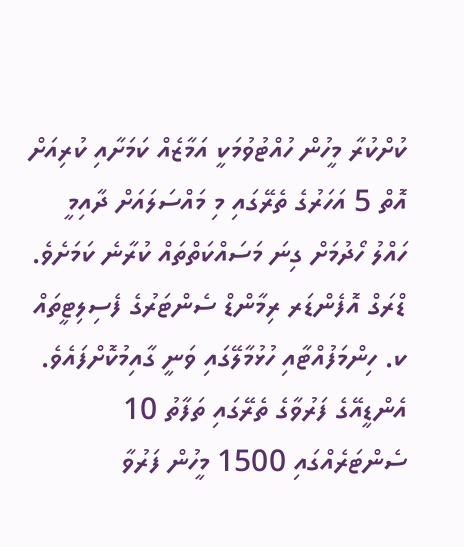ކުށްކުރާ މީހުން ހުއްޓުވުމަކީ އަމާޒެއް ކަމަށާއި ކުރިއަށް އޮތް 5 އަހަރުގެ ތެރޭގައި މި މައްސަލައަށް ދާއިމީ ހައްލު ހޯދުމަށް ގިނަ މަސައްކަތްތައް ކުރާނެ ކަމަށެވެ.
ޑްރަގް އޮފެންޑަރ ރިމާންޑް ސެންޓަރުގެ ފެސިލިޓީތައް ކ. ހިންމަފުއްޓާއި ހުޅުމާލޭގައި ވަނީ ގާއިމުކޮށްފައެވެ.
އެންޑީއޭގެ ފަރުވާގެ ތެރޭގައި ތަފާތު 10 ސެންޓަރެއްގައި 1500 މީހުން ފަރުވާ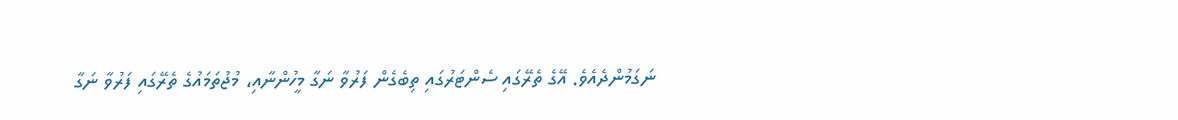ނަގަމުންދެއެވެ. އޭގެ ތެރޭގައި ސެންޓަރުގައި ތިބެގެން ފަރުވާ ނަގާ މީހުންނާއި، މުޖުތަމައުގެ ތެރޭގައި ފަރުވާ ނަގާ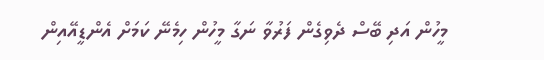މީހުން އަދި ބޭސް ދެވިގެން ފަރުވާ ނަގާ މީހުން ހިމެނޭ ކަމަށް އެންޑީއޭއިން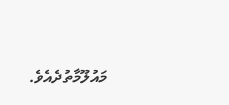މައުލޫމާތުދެއެވެ.